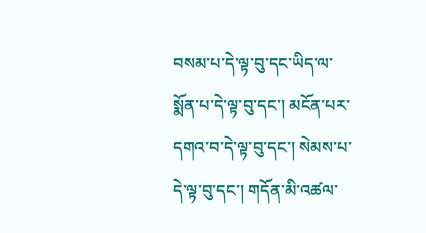བསམ་པ་དེ་ལྟ་བུ་དང་ཡིད་ལ་སྨོན་པ་དེ་ལྟ་བུ་དང་། མངོན་པར་དགའ་བ་དེ་ལྟ་བུ་དང་། སེམས་པ་དེ་ལྟ་བུ་དང་། གདོན་མི་འཚལ་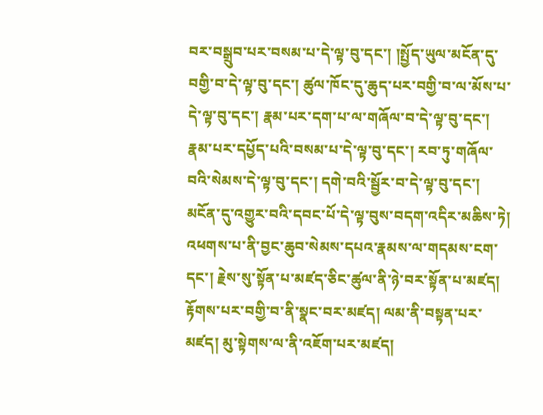བར་བསྒྲུབ་པར་བསམ་པ་དེ་ལྟ་བུ་དང་། །སྤྱོད་ཡུལ་མངོན་དུ་བགྱི་བ་དེ་ལྟ་བུ་དང་། ཚུལ་ཁོང་དུ་ཆུད་པར་བགྱི་བ་ལ་མོས་པ་དེ་ལྟ་བུ་དང་། རྣམ་པར་དག་པ་ལ་གཞོལ་བ་དེ་ལྟ་བུ་དང་། རྣམ་པར་དཔྱོད་པའི་བསམ་པ་དེ་ལྟ་བུ་དང་། རབ་ཏུ་གཞོལ་བའི་སེམས་དེ་ལྟ་བུ་དང་། དགེ་བའི་སྦྱོར་བ་དེ་ལྟ་བུ་དང་། མངོན་དུ་འགྱུར་བའི་དབང་པོ་དེ་ལྟ་བུས་བདག་འདིར་མཆིས་ཏེ། འཕགས་པ་ནི་བྱང་ཆུབ་སེམས་དཔའ་རྣམས་ལ་གདམས་ངག་དང་། རྗེས་སུ་སྟོན་པ་མཛད་ཅིང་ཚུལ་ནི་ཉེ་བར་སྟོན་པ་མཛད། རྟོགས་པར་བགྱི་བ་ནི་སྣང་བར་མཛད། ལམ་ནི་བསྟན་པར་མཛད། མུ་སྟེགས་ལ་ནི་འཇོག་པར་མཛད།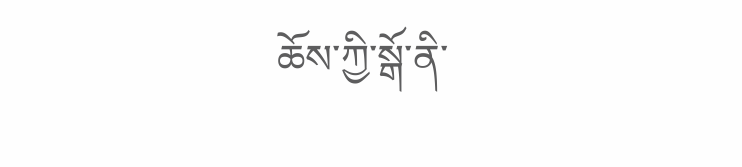ཆོས་ཀྱི་སྒོ་ནི་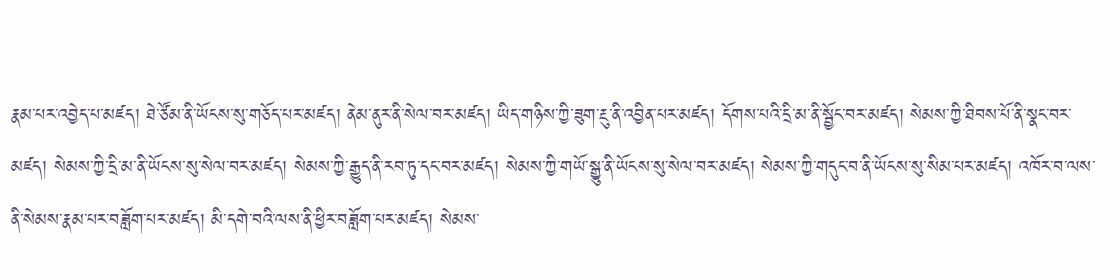རྣམ་པར་འབྱེད་པ་མཛད། ཐེ་ཙོམ་ནི་ཡོངས་སུ་གཅོད་པར་མཛད། ནེམ་ནུར་ནི་སེལ་བར་མཛད། ཡིད་གཉིས་ཀྱི་ཟུག་རྔུ་ནི་འབྱིན་པར་མཛད། དོགས་པའི་དྲི་མ་ནི་སྦྱོང་བར་མཛད། སེམས་ཀྱི་ཐིབས་པོ་ནི་སྣང་བར་མཛད། སེམས་ཀྱི་དྲི་མ་ནི་ཡོངས་སུ་སེལ་བར་མཛད། སེམས་ཀྱི་རྒྱུད་ནི་རབ་ཏུ་དང་བར་མཛད། སེམས་ཀྱི་གཡོ་སྒྱུ་ནི་ཡོངས་སུ་སེལ་བར་མཛད། སེམས་ཀྱི་གདུང་བ་ནི་ཡོངས་སུ་སིམ་པར་མཛད། འཁོར་བ་ལས་ནི་སེམས་རྣམ་པར་བཟློག་པར་མཛད། མི་དགེ་བའི་ལས་ནི་ཕྱིར་བཟློག་པར་མཛད། སེམས་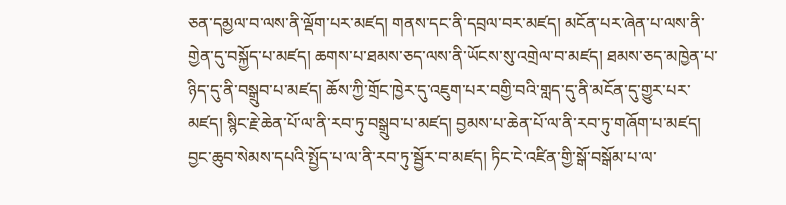ཅན་དམྱལ་བ་ལས་ནི་ལྡོག་པར་མཛད། གནས་དང་ནི་དབྲལ་བར་མཛད། མངོན་པར་ཞེན་པ་ལས་ནི་གྱེན་དུ་བསྐྱོད་པ་མཛད། ཆགས་པ་ཐམས་ཅད་ལས་ནི་ཡོངས་སུ་འགྲེལ་བ་མཛད། ཐམས་ཅད་མཁྱེན་པ་ཉིད་དུ་ནི་བསྒྲུབ་པ་མཛད། ཆོས་ཀྱི་གྲོང་ཁྱེར་དུ་འཇུག་པར་བགྱི་བའི་གླད་དུ་ནི་མངོན་དུ་གྱུར་པར་མཛད། སྙིང་རྗེ་ཆེན་པོ་ལ་ནི་རབ་ཏུ་བསྒྲུབ་པ་མཛད། བྱམས་པ་ཆེན་པོ་ལ་ནི་རབ་ཏུ་གཞོག་པ་མཛད། བྱང་ཆུབ་སེམས་དཔའི་སྤྱོད་པ་ལ་ནི་རབ་ཏུ་སྦྱོར་བ་མཛད། ཏིང་ངེ་འཛིན་གྱི་སྒོ་བསྒོམ་པ་ལ་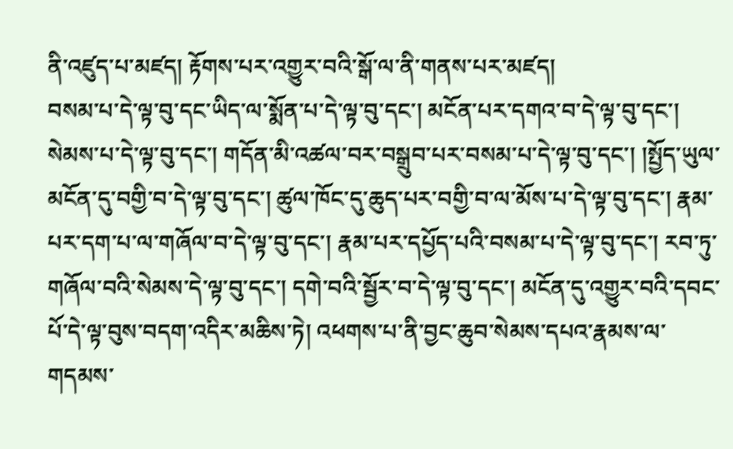ནི་འཛུད་པ་མཛད། རྟོགས་པར་འགྱུར་བའི་སྒོ་ལ་ནི་གནས་པར་མཛད།
བསམ་པ་དེ་ལྟ་བུ་དང་ཡིད་ལ་སྨོན་པ་དེ་ལྟ་བུ་དང་། མངོན་པར་དགའ་བ་དེ་ལྟ་བུ་དང་། སེམས་པ་དེ་ལྟ་བུ་དང་། གདོན་མི་འཚལ་བར་བསྒྲུབ་པར་བསམ་པ་དེ་ལྟ་བུ་དང་། །སྤྱོད་ཡུལ་མངོན་དུ་བགྱི་བ་དེ་ལྟ་བུ་དང་། ཚུལ་ཁོང་དུ་ཆུད་པར་བགྱི་བ་ལ་མོས་པ་དེ་ལྟ་བུ་དང་། རྣམ་པར་དག་པ་ལ་གཞོལ་བ་དེ་ལྟ་བུ་དང་། རྣམ་པར་དཔྱོད་པའི་བསམ་པ་དེ་ལྟ་བུ་དང་། རབ་ཏུ་གཞོལ་བའི་སེམས་དེ་ལྟ་བུ་དང་། དགེ་བའི་སྦྱོར་བ་དེ་ལྟ་བུ་དང་། མངོན་དུ་འགྱུར་བའི་དབང་པོ་དེ་ལྟ་བུས་བདག་འདིར་མཆིས་ཏེ། འཕགས་པ་ནི་བྱང་ཆུབ་སེམས་དཔའ་རྣམས་ལ་གདམས་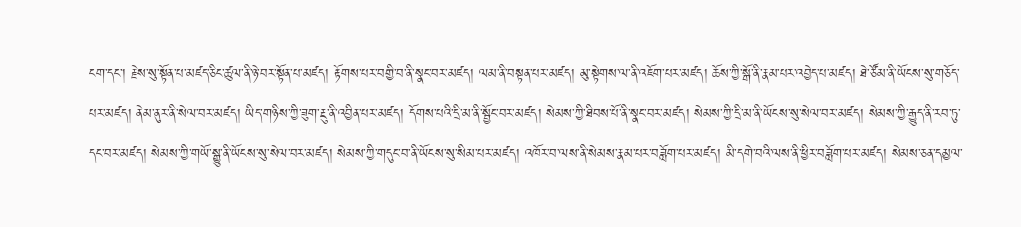ངག་དང་། རྗེས་སུ་སྟོན་པ་མཛད་ཅིང་ཚུལ་ནི་ཉེ་བར་སྟོན་པ་མཛད། རྟོགས་པར་བགྱི་བ་ནི་སྣང་བར་མཛད། ལམ་ནི་བསྟན་པར་མཛད། མུ་སྟེགས་ལ་ནི་འཇོག་པར་མཛད། ཆོས་ཀྱི་སྒོ་ནི་རྣམ་པར་འབྱེད་པ་མཛད། ཐེ་ཙོམ་ནི་ཡོངས་སུ་གཅོད་པར་མཛད། ནེམ་ནུར་ནི་སེལ་བར་མཛད། ཡིད་གཉིས་ཀྱི་ཟུག་རྔུ་ནི་འབྱིན་པར་མཛད། དོགས་པའི་དྲི་མ་ནི་སྦྱོང་བར་མཛད། སེམས་ཀྱི་ཐིབས་པོ་ནི་སྣང་བར་མཛད། སེམས་ཀྱི་དྲི་མ་ནི་ཡོངས་སུ་སེལ་བར་མཛད། སེམས་ཀྱི་རྒྱུད་ནི་རབ་ཏུ་དང་བར་མཛད། སེམས་ཀྱི་གཡོ་སྒྱུ་ནི་ཡོངས་སུ་སེལ་བར་མཛད། སེམས་ཀྱི་གདུང་བ་ནི་ཡོངས་སུ་སིམ་པར་མཛད། འཁོར་བ་ལས་ནི་སེམས་རྣམ་པར་བཟློག་པར་མཛད། མི་དགེ་བའི་ལས་ནི་ཕྱིར་བཟློག་པར་མཛད། སེམས་ཅན་དམྱལ་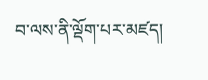བ་ལས་ནི་ལྡོག་པར་མཛད།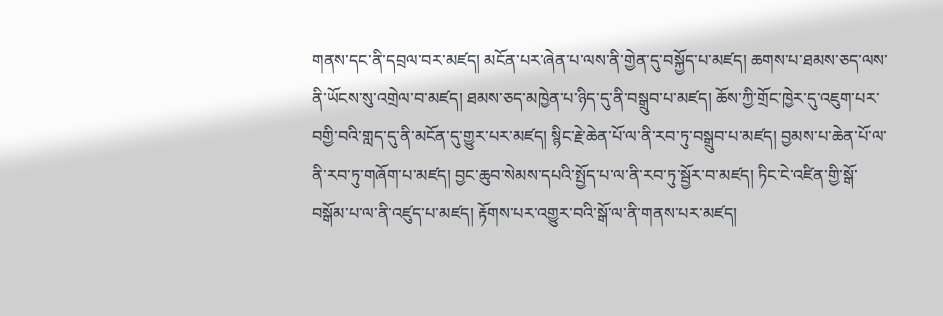གནས་དང་ནི་དབྲལ་བར་མཛད། མངོན་པར་ཞེན་པ་ལས་ནི་གྱེན་དུ་བསྐྱོད་པ་མཛད། ཆགས་པ་ཐམས་ཅད་ལས་ནི་ཡོངས་སུ་འགྲེལ་བ་མཛད། ཐམས་ཅད་མཁྱེན་པ་ཉིད་དུ་ནི་བསྒྲུབ་པ་མཛད། ཆོས་ཀྱི་གྲོང་ཁྱེར་དུ་འཇུག་པར་བགྱི་བའི་གླད་དུ་ནི་མངོན་དུ་གྱུར་པར་མཛད། སྙིང་རྗེ་ཆེན་པོ་ལ་ནི་རབ་ཏུ་བསྒྲུབ་པ་མཛད། བྱམས་པ་ཆེན་པོ་ལ་ནི་རབ་ཏུ་གཞོག་པ་མཛད། བྱང་ཆུབ་སེམས་དཔའི་སྤྱོད་པ་ལ་ནི་རབ་ཏུ་སྦྱོར་བ་མཛད། ཏིང་ངེ་འཛིན་གྱི་སྒོ་བསྒོམ་པ་ལ་ནི་འཛུད་པ་མཛད། རྟོགས་པར་འགྱུར་བའི་སྒོ་ལ་ནི་གནས་པར་མཛད།